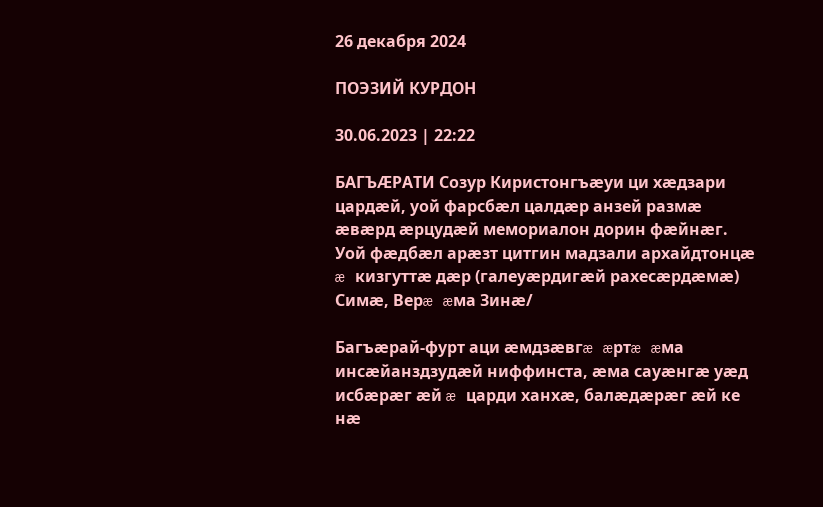26 декабря 2024

ПОЭЗИЙ КУРДОН

30.06.2023 | 22:22

БАГЪÆРАТИ Созур Киристонгъæуи ци хæдзари цардæй, уой фарсбæл цалдæр анзей размæ æвæрд æрцудæй мемориалон дорин фæйнæг. Уой фæдбæл арæзт цитгин мадзали архайдтонцæ æ кизгуттæ дæр (галеуæрдигæй рахесæрдæмæ) Симæ, Верæ æма Зинæ/

Багъæрай-фурт аци æмдзæвгæ æртæ æма инсæйанздзудæй ниффинста, æма сауæнгæ уæд исбæрæг æй æ царди ханхæ, балæдæрæг æй ке нæ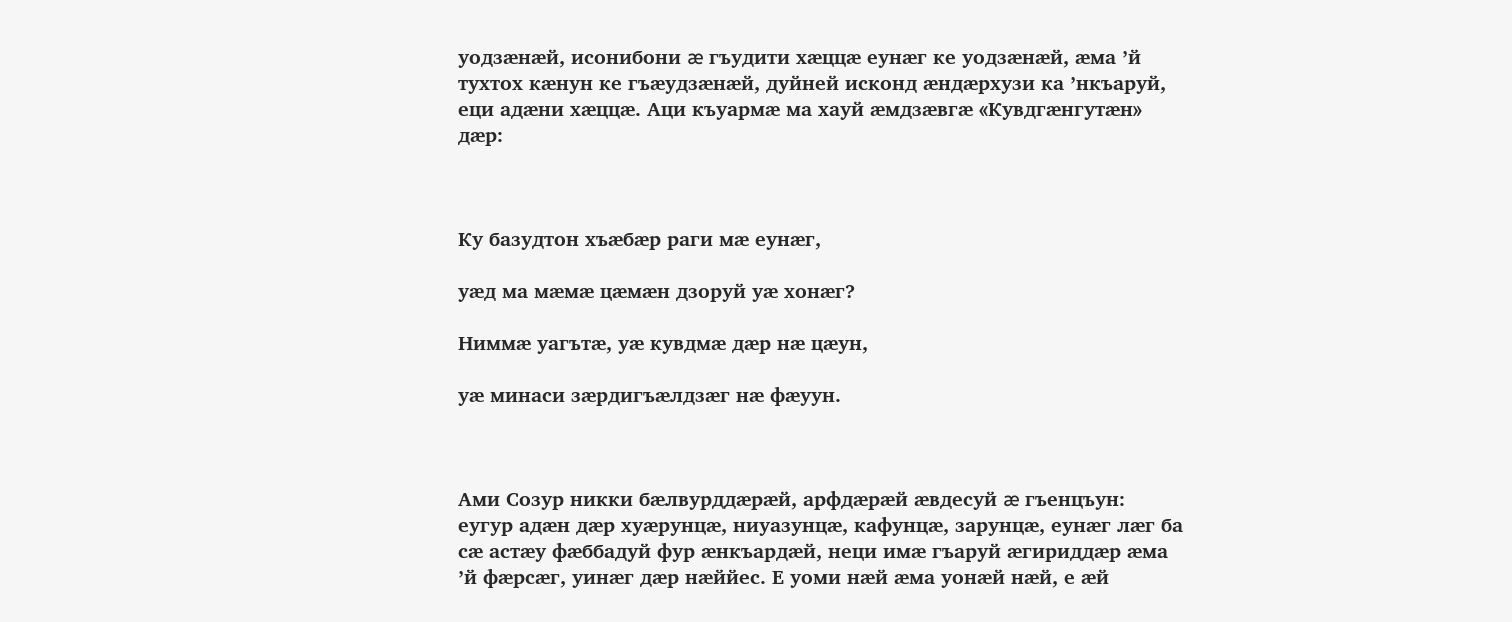уодзæнæй, исонибони æ гъудити хæццæ еунæг ке уодзæнæй, æма ’й тухтох кæнун ке гъæудзæнæй, дуйней исконд æндæрхузи ка ’нкъаруй, еци адæни хæццæ. Аци къуармæ ма хауй æмдзæвгæ «Кувдгæнгутæн» дæр:



Ку базудтон хъæбæр раги мæ еунæг,

уæд ма мæмæ цæмæн дзоруй уæ хонæг?

Ниммæ уагътæ, уæ кувдмæ дæр нæ цæун,

уæ минаси зæрдигъæлдзæг нæ фæуун.



Ами Созур никки бæлвурддæрæй, арфдæрæй æвдесуй æ гъенцъун: еугур адæн дæр хуæрунцæ, ниуазунцæ, кафунцæ, зарунцæ, еунæг лæг ба сæ астæу фæббадуй фур æнкъардæй, неци имæ гъаруй æгириддæр æма ’й фæрсæг, уинæг дæр нæййес. Е уоми нæй æма уонæй нæй, е æй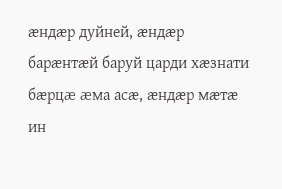æндæр дуйней, æндæр барæнтæй баруй царди хæзнати бæрцæ æма асæ, æндæр мæтæ ин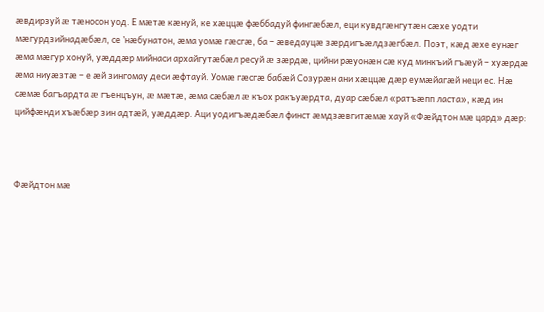æвдирзуй æ тæносон уод. Е мæтæ кæнуй, ке хæццæ фæббадуй фингæбæл, еци кувдгæнгутæн сæхе уодти мæгурдзийнадæбæл, се ’нæбунатон, æма уомæ гæсгæ, ба – æведауцæ зæрдигъæлдзæгбæл. Поэт, кæд æхе еунæг æма мæгур хонуй, уæддæр мийнаси архайгутæбæл ресуй æ зæрдæ, цийни рæуонæн сæ куд минкъий гъæуй – хуæрдæ æма ниуæзтæ – е æй зингомау деси æфтауй. Уомæ гæсгæ бабæй Созурæн ани хæццæ дæр еумæйагæй неци ес. Нæ сæмæ багъардта æ гъенцъун, æ мæтæ, æма сæбæл æ къох ракъуæрдта, дуар сæбæл «ратъæпп ласта», кæд ин цийфæнди хъæбæр зин адтæй, уæддæр. Аци уодигъæдæбæл финст æмдзæвгитæмæ хауй «Фæйдтон мæ цард» дæр:



Фæйдтон мæ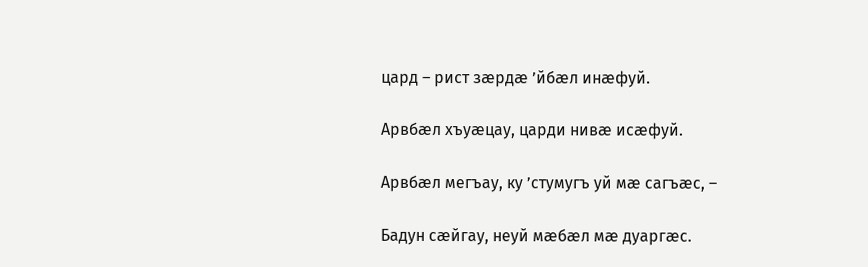цард – рист зæрдæ ’йбæл инæфуй.

Арвбæл хъуæцау, царди нивæ исæфуй.

Арвбæл мегъау, ку ’стумугъ уй мæ сагъæс, –

Бадун сæйгау, неуй мæбæл мæ дуаргæс.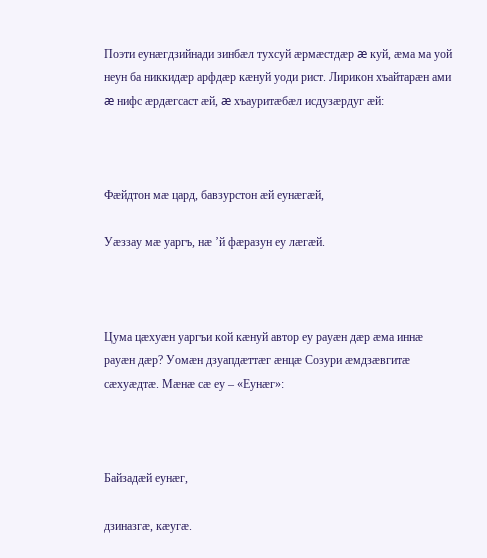Поэти еунæгдзийнади зинбæл тухсуй æрмæстдæр æ куй, æма ма уой неун ба никкидæр арфдæр кæнуй уоди рист. Лирикон хъайтарæн ами æ нифс æрдæгсаст æй, æ хъауритæбæл исдузæрдуг æй:



Фæйдтон мæ цард, бавзурстон æй еунæгæй,

Уæззау мæ уаргъ, нæ ’й фæразун еу лæгæй.



Цума цæхуæн уаргъи кой кæнуй автор еу рауæн дæр æма иннæ рауæн дæр? Уомæн дзуапдæттæг æнцæ Созури æмдзæвгитæ сæхуæдтæ. Мæнæ сæ еу – «Еунæг»:



Байзадæй еунæг,

дзиназгæ, кæугæ.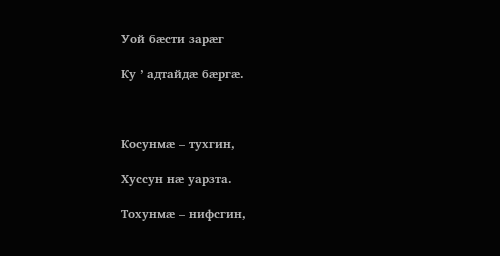Уой бæсти зарæг

Ку ’ адтайдæ бæргæ.



Косунмæ – тухгин,

Хуссун нæ уарзта.

Тохунмæ – нифсгин,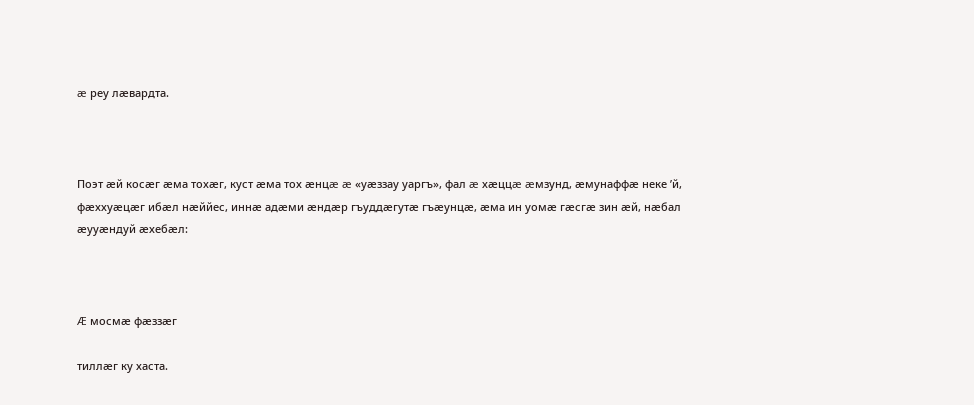æ реу лæвардта.



Поэт æй косæг æма тохæг, куст æма тох æнцæ æ «уæззау уаргъ», фал æ хæццæ æмзунд, æмунаффæ неке ’й, фæххуæцæг ибæл нæййес, иннæ адæми æндæр гъуддæгутæ гъæунцæ, æма ин уомæ гæсгæ зин æй, нæбал æууæндуй æхебæл:



Æ мосмæ фæззæг

тиллæг ку хаста.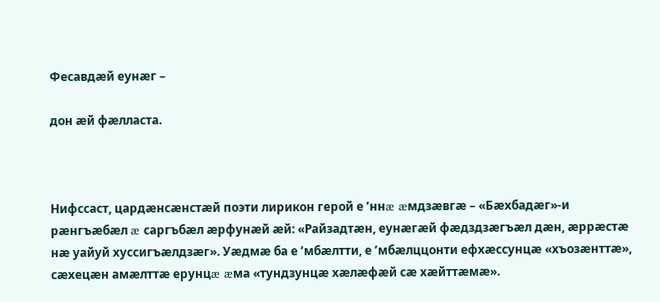Фесавдæй еунæг –

дон æй фæлласта.



Нифссаст, цардæнсæнстæй поэти лирикон герой е ’ннæ æмдзæвгæ – «Бæхбадæг»-и рæнгъæбæл æ саргъбæл æрфунæй æй: «Райзадтæн, еунæгæй фæдздзæгъæл дæн, æррæстæ нæ уайуй хуссигъæлдзæг». Уæдмæ ба е ’мбæлтти, е ’мбæлццонти ефхæссунцæ «хъозæнттæ», сæхецæн амæлттæ ерунцæ æма «тундзунцæ хæлæфæй сæ хæйттæмæ».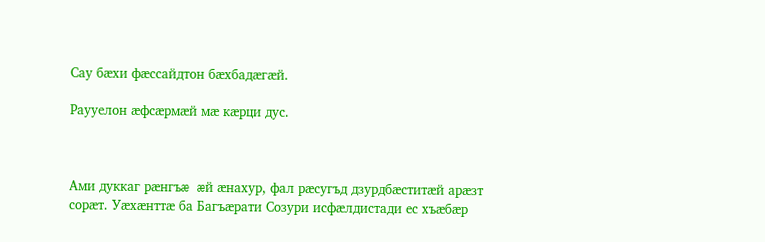Сау бæхи фæссайдтон бæхбадæгæй.

Раууелон æфсæрмæй мæ кæрци дус.



Ами дуккаг рæнгъæ æй æнахур, фал рæсугъд дзурдбæститæй арæзт сорæт. Уæхæнттæ ба Багъæрати Созури исфæлдистади ес хъæбæр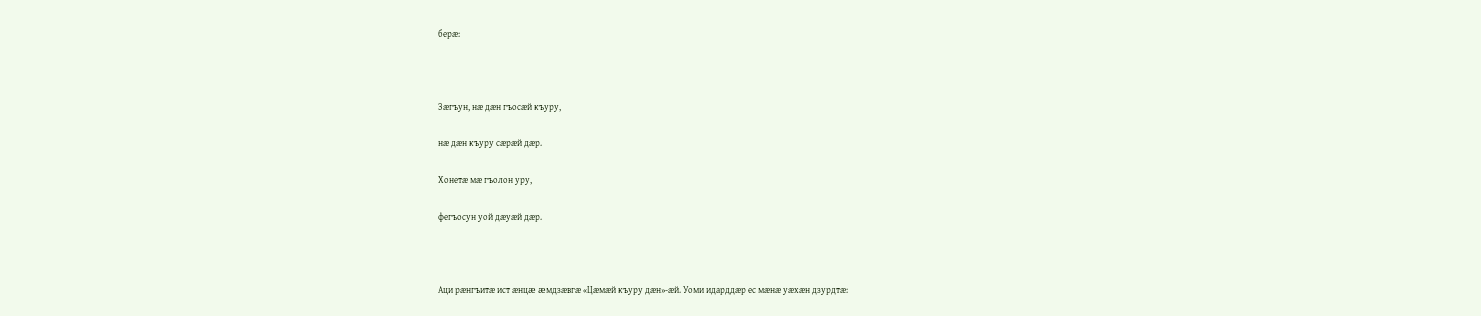берæ:



Зæгъун, нæ дæн гъосæй къуру,

нæ дæн къуру сæрæй дæр.

Хонетæ мæ гъолон уру,

фегъосун уой дæуæй дæр.



Аци рæнгъитæ ист æнцæ æмдзæвгæ «Цæмæй къуру дæн»-æй. Уоми идарддæр ес мæнæ уæхæн дзурдтæ: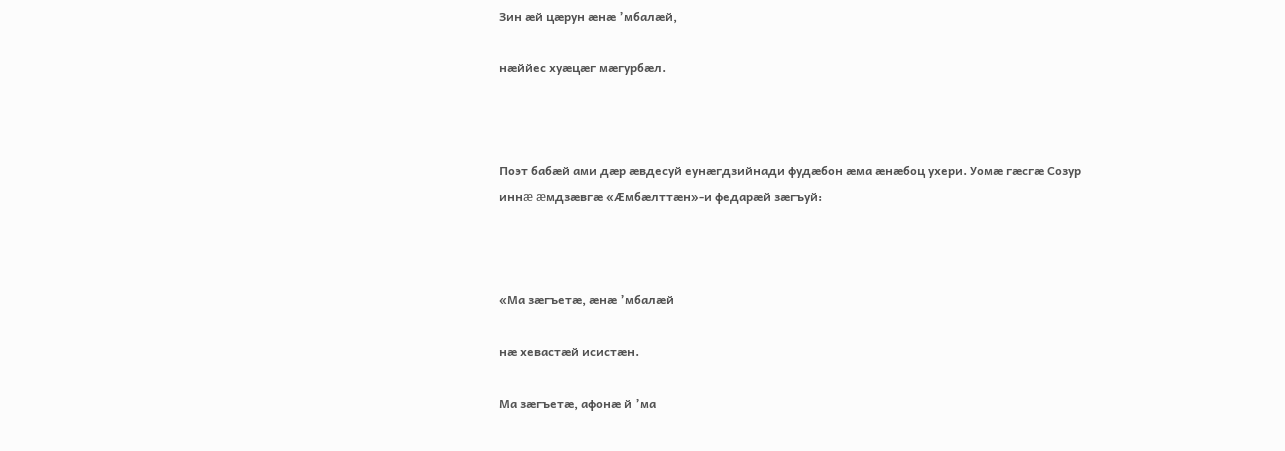Зин æй цæрун æнæ ’мбалæй,

нæййес хуæцæг мæгурбæл.



Поэт бабæй ами дæр æвдесуй еунæгдзийнади фудæбон æма æнæбоц ухери. Уомæ гæсгæ Созур иннæ æмдзæвгæ «Æмбæлттæн»-и федарæй зæгъуй:



«Ма зæгъетæ, æнæ ’мбалæй

нæ хевастæй исистæн.

Ма зæгъетæ, афонæ й ’ма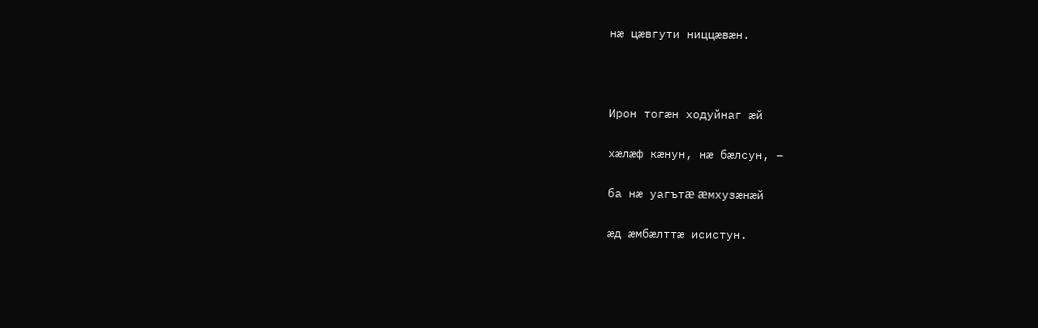нæ цæвгути ниццæвæн.



Ирон тогæн ходуйнаг æй

хæлæф кæнун, нæ бæлсун, –

ба нæ уагътæ æмхузæнæй

æд æмбæлттæ исистун.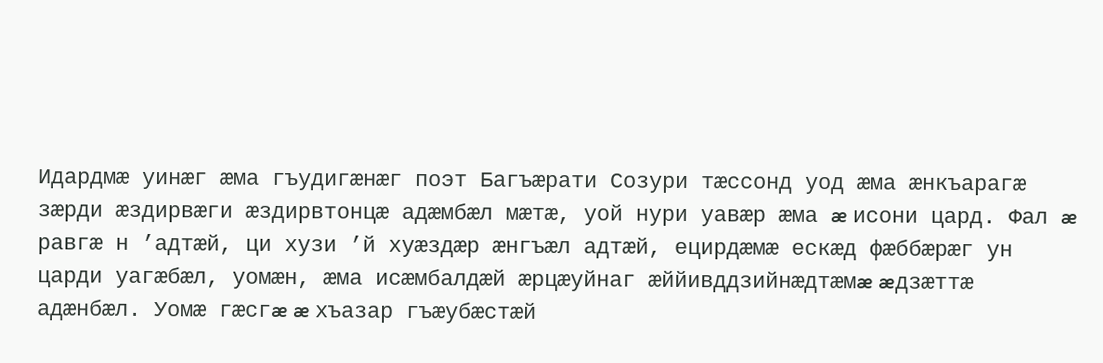Идардмæ уинæг æма гъудигæнæг поэт Багъæрати Созури тæссонд уод æма æнкъарагæ зæрди æздирвæги æздирвтонцæ адæмбæл мæтæ, уой нури уавæр æма æ исони цард. Фал æ равгæ н ’адтæй, ци хузи ’й хуæздæр æнгъæл адтæй, ецирдæмæ ескæд фæббæрæг ун царди уагæбæл, уомæн, æма исæмбалдæй æрцæуйнаг æййивддзийнæдтæмæ æдзæттæ адæнбæл. Уомæ гæсгæ æ хъазар гъæубæстæй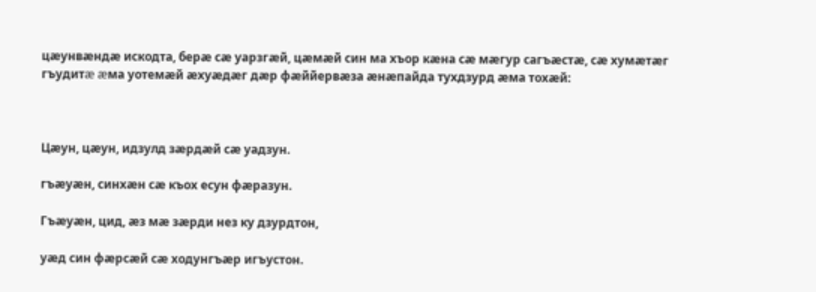цæунвæндæ искодта, берæ сæ уарзгæй, цæмæй син ма хъор кæна сæ мæгур сагъæстæ, сæ хумæтæг гъудитæ æма уотемæй æхуæдæг дæр фæййервæза æнæпайда тухдзурд æма тохæй:



Цæун, цæун, идзулд зæрдæй сæ уадзун.

гъæуæн, синхæн сæ къох есун фæразун.

Гъæуæн, цид, æз мæ зæрди нез ку дзурдтон,

уæд син фæрсæй сæ ходунгъæр игъустон.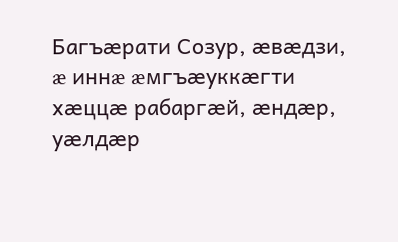Багъæрати Созур, æвæдзи, æ иннæ æмгъæуккæгти хæццæ рабаргæй, æндæр, уæлдæр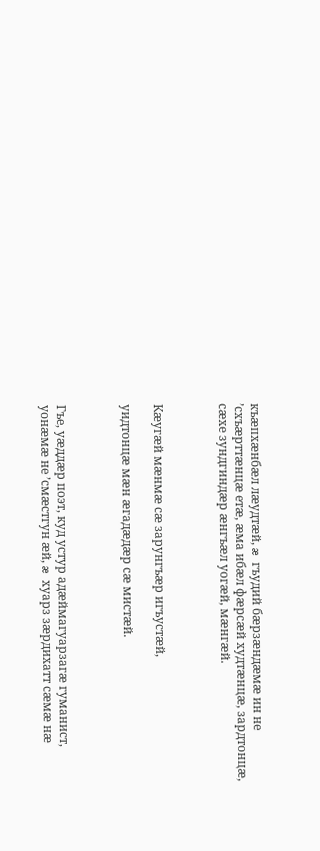къæпхæнбæл лæудтæй, æ гъудий бæрзæндæмæ ин не ’схъæрттæнцæ етæ, æма ибæл фæрсæй худтæнцæ, зардтонцæ, сæхе зундгиндæр æнгъæл уогæй, мæнгæй.



Кæугæй мæнмæ сæ зарунгъæр игъустæй,

уидтонцæ мæн æгадæдæр сæ мистæй.



Гъе, уæддæр поэт, куд устур адæймагуарзагæ гуманист, уонæмæ не ’смæстгун æй, æ хуарз зæрдихатт сæмæ нæ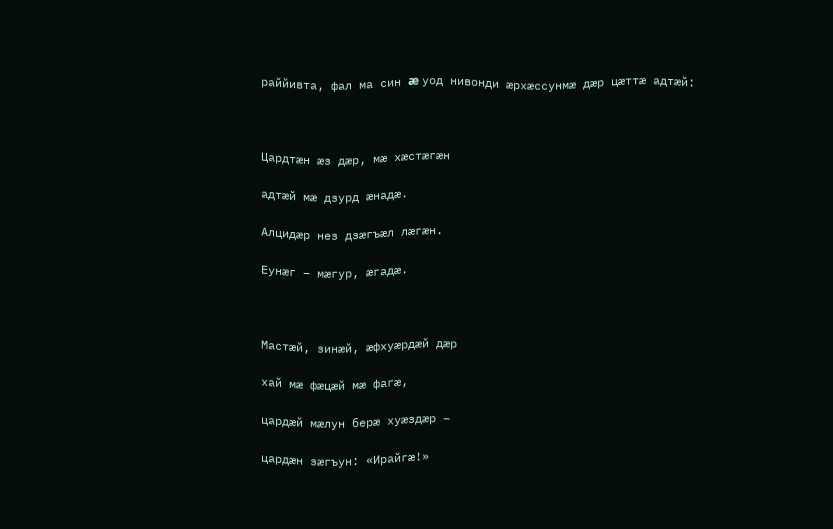раййивта, фал ма син æ уод нивонди æрхæссунмæ дæр цæттæ адтæй:



Цардтæн æз дæр, мæ хæстæгæн

адтæй мæ дзурд æнадæ.

Алцидæр нез дзæгъæл лæгæн.

Еунæг – мæгур, æгадæ.



Мастæй, зинæй, æфхуæрдæй дæр

хай мæ фæцæй мæ фагæ,

цардæй мæлун берæ хуæздæр –

цардæн зæгъун: «Ирайгæ!»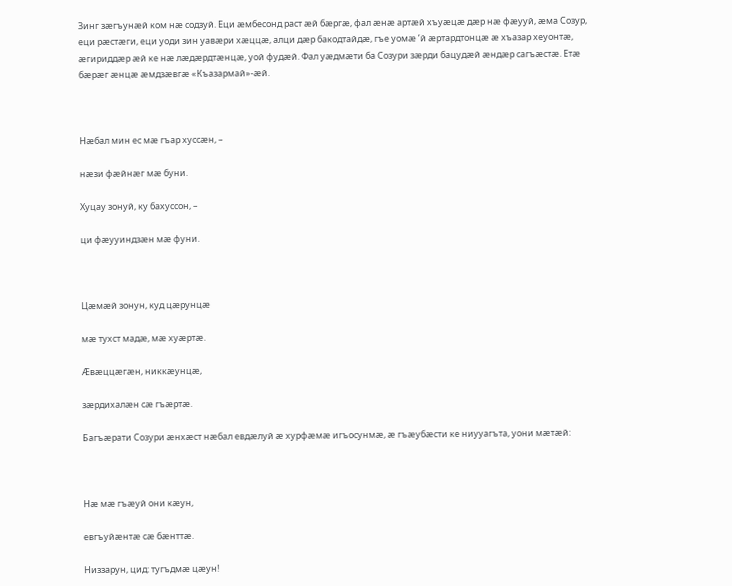Зинг зæгъунæй ком нæ содзуй. Еци æмбесонд раст æй бæргæ, фал æнæ артæй хъуæцæ дæр нæ фæууй, æма Созур, еци рæстæги, еци уоди зин уавæри хæццæ, алци дæр бакодтайдæ, гъе уомæ ’й æртардтонцæ æ хъазар хеуонтæ, æгириддæр æй ке нæ лæдæрдтæнцæ, уой фудæй. Фал уæдмæти ба Созури зæрди бацудæй æндæр сагъæстæ. Етæ бæрæг æнцæ æмдзæвгæ «Къазармай»-æй.



Нæбал мин ес мæ гъар хуссæн, –

нæзи фæйнæг мæ буни.

Хуцау зонуй, ку бахуссон, –

ци фæууиндзæн мæ фуни.



Цæмæй зонун, куд цæрунцæ

мæ тухст мадæ, мæ хуæртæ.

Æвæццæгæн, никкæунцæ,

зæрдихалæн сæ гъæртæ.

Багъæрати Созури æнхæст нæбал евдæлуй æ хурфæмæ игъосунмæ, æ гъæубæсти ке ниууагъта, уони мæтæй:



Нæ мæ гъæуй они кæун,

евгъуйæнтæ сæ бæнттæ.

Низзарун, цид: тугъдмæ цæун!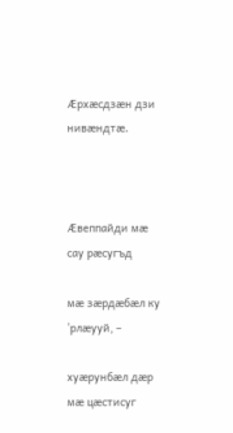Æрхæсдзæн дзи нивæндтæ.



Æвеппайди мæ сау рæсугъд

мæ зæрдæбæл ку ’рлæууй, –

хуæрунбæл дæр мæ цæстисуг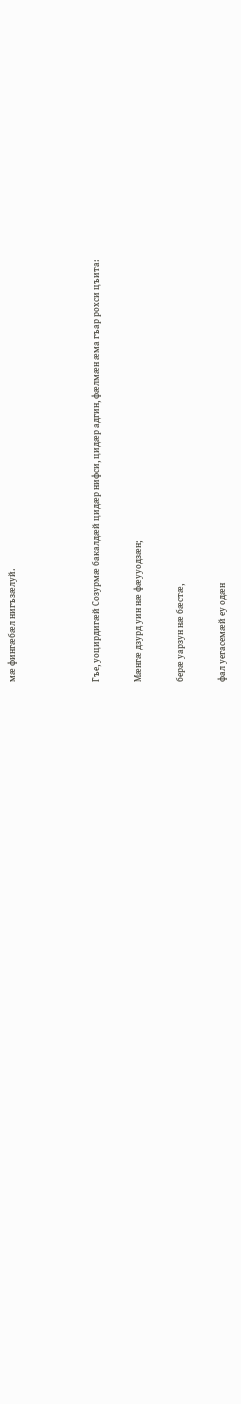мæ фингæбæл нигъзæлуй.



Гъе, уоцирдигæй Созурмæ бакалдæй цидæр нифси, цидæр адгин, фæлмæн æма гъар рохси цъита:

Мæнгæ дзурд уин нæ фæууодзæн;

берæ уарзун нæ бæстæ,

фал уегасемæй еу одæн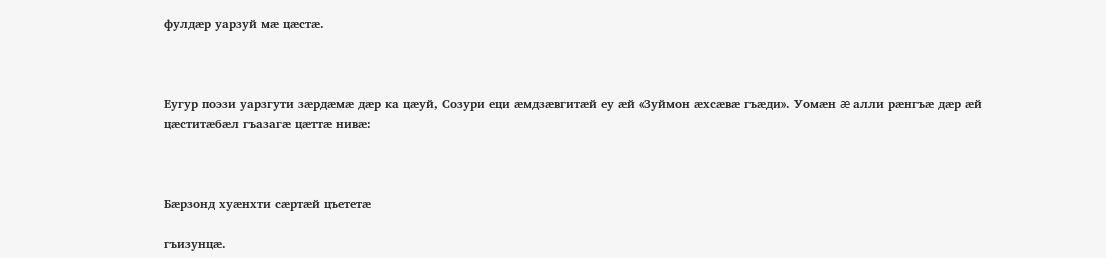фулдæр уарзуй мæ цæстæ.



Еугур поэзи уарзгути зæрдæмæ дæр ка цæуй, Созури еци æмдзæвгитæй еу æй «Зуймон æхсæвæ гъæди». Уомæн æ алли рæнгъæ дæр æй цæститæбæл гъазагæ цæттæ нивæ:



Бæрзонд хуæнхти сæртæй цъететæ

гъизунцæ.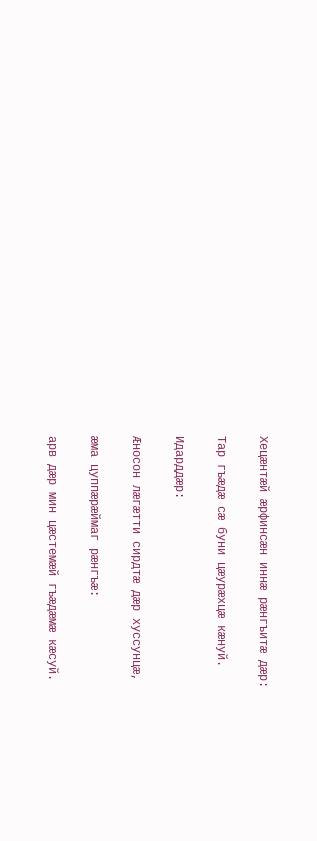Хецæнтæй æрфинсæн иннæ рæнгъитæ дæр:

Тар гъæдæ сæ буни цæурæхцæ кæнуй.

Идарддæр:

Æносон лæгæтти сирдтæ дæр хуссунцæ,

æма цуппæрæймаг рæнгъæ:

арв дæр мин цæстемæй гъæдæмæ кæсуй.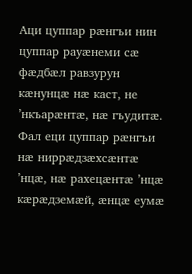Аци цуппар рæнгъи нин цуппар рауæнеми сæ фæдбæл равзурун кæнунцæ нæ каст, не ’нкъарæнтæ, нæ гъудитæ. Фал еци цуппар рæнгъи нæ ниррæдзæхсæнтæ ’нцæ, нæ рахецæнтæ ’нцæ кæрæдземæй, æнцæ еумæ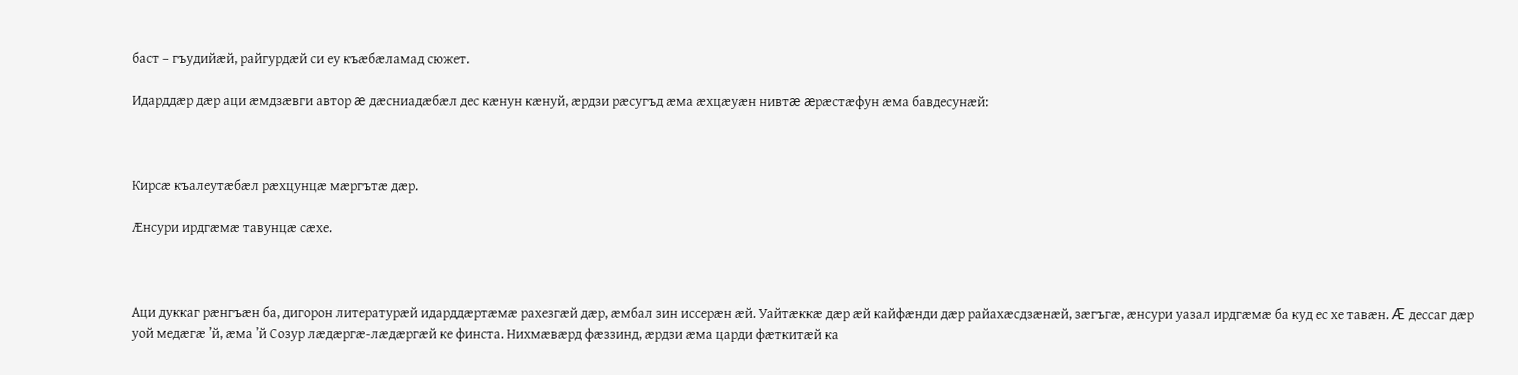баст – гъудийæй, райгурдæй си еу къæбæламад сюжет.

Идарддæр дæр аци æмдзæвги автор æ дæсниадæбæл дес кæнун кæнуй, æрдзи рæсугъд æма æхцæуæн нивтæ æрæстæфун æма бавдесунæй:



Кирсæ къалеутæбæл рæхцунцæ мæргътæ дæр.

Æнсури ирдгæмæ тавунцæ сæхе.



Аци дуккаг рæнгъæн ба, дигорон литературæй идарддæртæмæ рахезгæй дæр, æмбал зин иссерæн æй. Уайтæккæ дæр æй кайфæнди дæр райахæсдзæнæй, зæгъгæ, æнсури уазал ирдгæмæ ба куд ес хе тавæн. Æ дессаг дæр уой медæгæ ’й, æма ’й Созур лæдæргæ-лæдæргæй ке финста. Нихмæвæрд фæззинд, æрдзи æма царди фæткитæй ка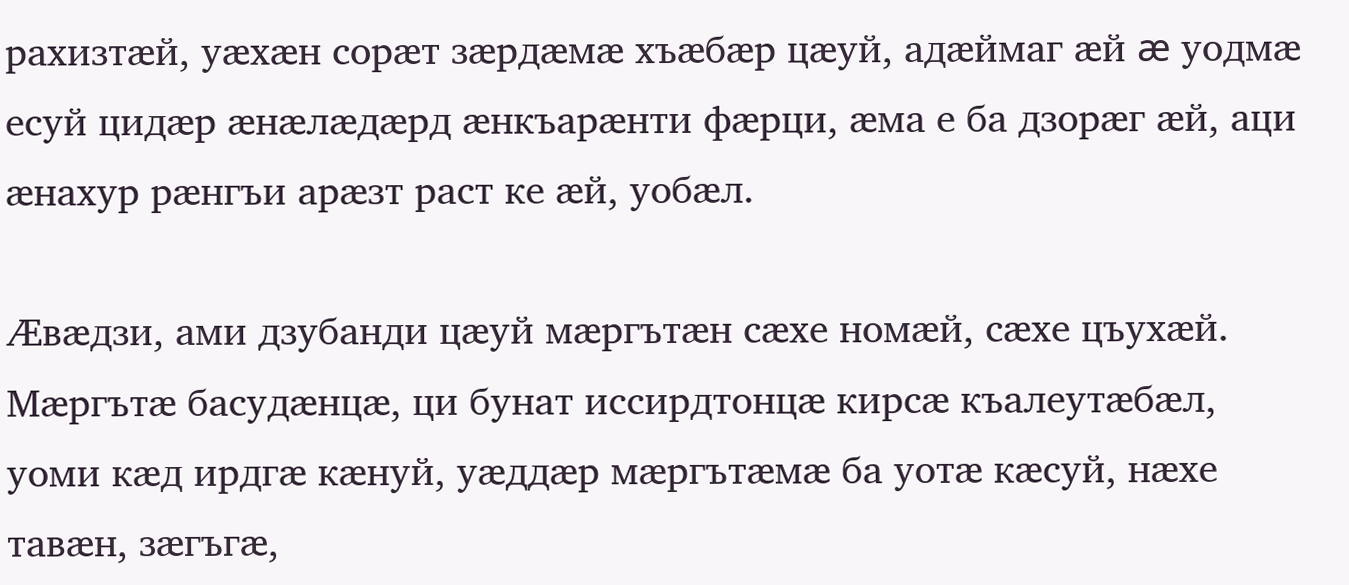рахизтæй, уæхæн сорæт зæрдæмæ хъæбæр цæуй, адæймаг æй æ уодмæ есуй цидæр æнæлæдæрд æнкъарæнти фæрци, æма е ба дзорæг æй, аци æнахур рæнгъи арæзт раст ке æй, уобæл.

Æвæдзи, ами дзубанди цæуй мæргътæн сæхе номæй, сæхе цъухæй. Мæргътæ басудæнцæ, ци бунат иссирдтонцæ кирсæ къалеутæбæл, уоми кæд ирдгæ кæнуй, уæддæр мæргътæмæ ба уотæ кæсуй, нæхе тавæн, зæгъгæ,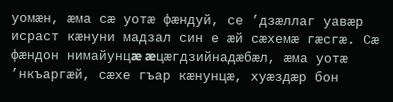уомæн, æма сæ уотæ фæндуй, се ’дзæллаг уавæр исраст кæнуни мадзал син е æй сæхемæ гæсгæ. Сæ фæндон нимайунцæ æцæгдзийнадæбæл, æма уотæ ’нкъаргæй, сæхе гъар кæнунцæ, хуæздæр бон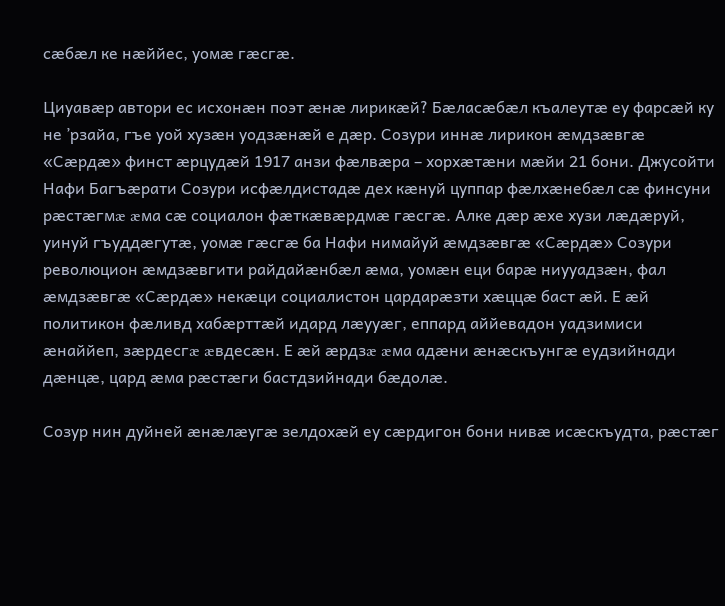сæбæл ке нæййес, уомæ гæсгæ.

Циуавæр автори ес исхонæн поэт æнæ лирикæй? Бæласæбæл къалеутæ еу фарсæй ку не ’рзайа, гъе уой хузæн уодзæнæй е дæр. Созури иннæ лирикон æмдзæвгæ «Сæрдæ» финст æрцудæй 1917 анзи фæлвæра – хорхæтæни мæйи 21 бони. Джусойти Нафи Багъæрати Созури исфæлдистадæ дех кæнуй цуппар фæлхæнебæл сæ финсуни рæстæгмæ æма сæ социалон фæткæвæрдмæ гæсгæ. Алке дæр æхе хузи лæдæруй, уинуй гъуддæгутæ, уомæ гæсгæ ба Нафи нимайуй æмдзæвгæ «Сæрдæ» Созури революцион æмдзæвгити райдайæнбæл æма, уомæн еци барæ ниууадзæн, фал æмдзæвгæ «Сæрдæ» некæци социалистон цардарæзти хæццæ баст æй. Е æй политикон фæливд хабæрттæй идард лæууæг, еппард аййевадон уадзимиси æнаййеп, зæрдесгæ æвдесæн. Е æй æрдзæ æма адæни æнæскъунгæ еудзийнади дæнцæ, цард æма рæстæги бастдзийнади бæдолæ.

Созур нин дуйней æнæлæугæ зелдохæй еу сæрдигон бони нивæ исæскъудта, рæстæг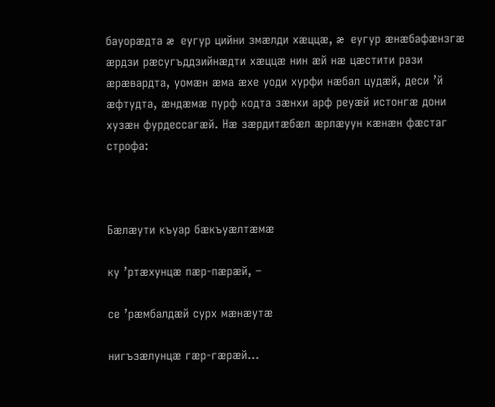бауорæдта æ еугур цийни змæлди хæццæ, æ еугур æнæбафæнзгæ æрдзи рæсугъддзийнæдти хæццæ нин æй нæ цæстити рази æрæвардта, уомæн æма æхе уоди хурфи нæбал цудæй, деси ’й æфтудта, æндæмæ пурф кодта зæнхи арф реуæй истонгæ дони хузæн фурдессагæй. Нæ зæрдитæбæл æрлæуун кæнæн фæстаг строфа:



Бæлæути къуар бæкъуæлтæмæ

ку ’ртæхунцæ пæр-пæрæй, –

се ’рæмбалдæй сурх мæнæутæ

нигъзæлунцæ гæр-гæрæй...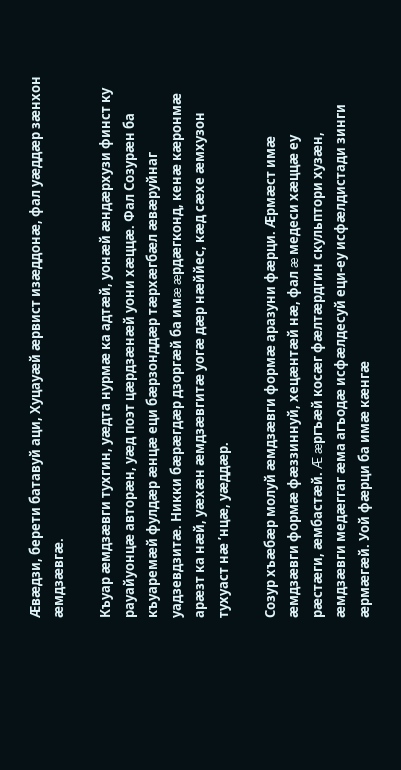Æвæдзи, берети батавуй аци, Хуцауæй æрвист изæддонæ, фал уæддæр зæнхон æмдзæвгæ.

Къуар æмдзæвги тухгин, уæдта нурмæ ка адтæй, уонæй æндæрхузи финст ку рауайуонцæ авторæн, уæд поэт цæрдзæнæй уони хæццæ. Фал Созурæн ба къуаремæй фулдæр æнцæ еци бæрзонддæр тæрхæгбæл æвæруйнаг уадзевдзитæ. Никки бæрæгдæр дзоргæй ба имæ æрдæгконд, кенæ кæронмæ арæзт ка нæй, уæхæн æмдзæвгитæ уогæ дæр нæййес, кæд сæхе æмхузон тухуаст нæ ’нцæ, уæддæр.

Созур хъæбæр молуй æмдзæвги формæ аразуни фæрци. Æрмæст имæ æмдзæвги формæ фæззиннуй, хецæнтæй нæ, фал æ медеси хæццæ еу рæстæги, æмбастæй. Æ æргъæй косæг фæлтæрдгин скульптори хузæн, æмдзæвги медæггаг æма агъодæ исфæлдесуй еци-еу исфæлдистади зинги æрмæгæй. Уой фæрци ба имæ кæнгæ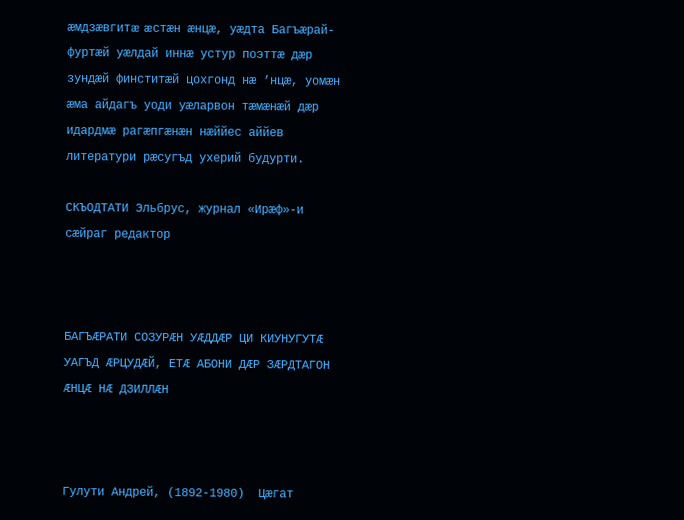æмдзæвгитæ æстæн æнцæ, уæдта Багъæрай-фуртæй уæлдай иннæ устур поэттæ дæр зундæй финститæй цохгонд нæ ’нцæ, уомæн æма айдагъ уоди уæларвон тæмæнæй дæр идардмæ рагæпгæнæн нæййес аййев литератури рæсугъд ухерий будурти.

СКЪОДТАТИ Эльбрус, журнал «Ирæф»-и сæйраг редактор



БАГЪÆРАТИ СОЗУРÆН УÆДДÆР ЦИ КИУНУГУТÆ УАГЪД ÆРЦУДÆЙ, ЕТÆ АБОНИ ДÆР ЗÆРДТАГОН ÆНЦÆ НÆ ДЗИЛЛÆН



Гулути Андрей, (1892-1980)  Цæгат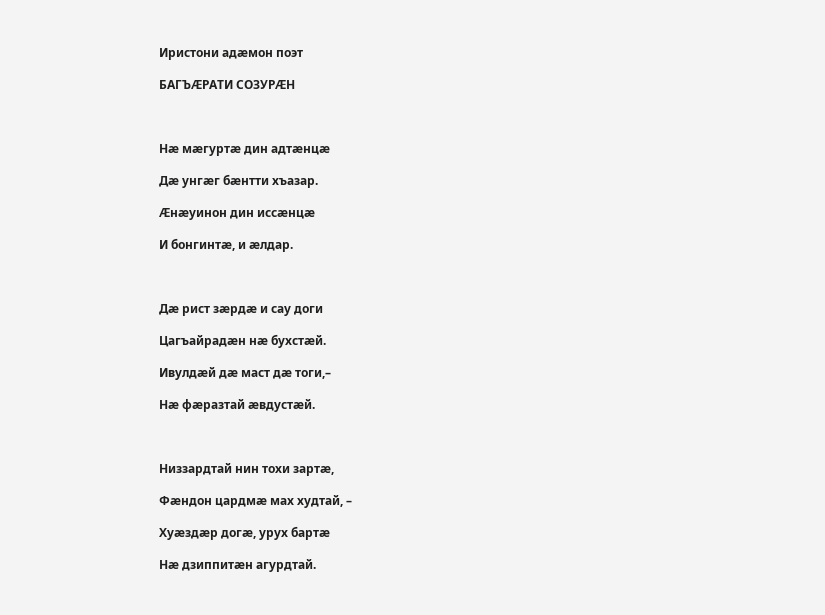Иристони адæмон поэт

БАГЪÆРАТИ СОЗУРÆН



Нæ мæгуртæ дин адтæнцæ

Дæ унгæг бæнтти хъазар.

Æнæуинон дин иссæнцæ

И бонгинтæ, и æлдар.



Дæ рист зæрдæ и сау доги

Цагъайрадæн нæ бухстæй.

Ивулдæй дæ маст дæ тоги,–

Нæ фæразтай æвдустæй.



Низзардтай нин тохи зартæ,

Фæндон цардмæ мах худтай, –

Хуæздæр догæ, урух бартæ

Нæ дзиппитæн агурдтай.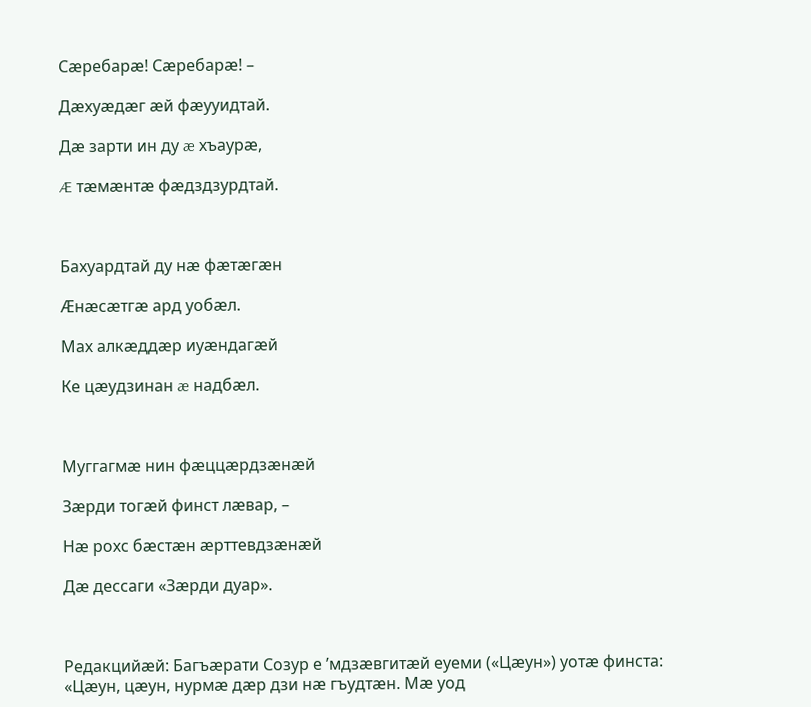Сæребарæ! Сæребарæ! –

Дæхуæдæг æй фæууидтай.

Дæ зарти ин ду æ хъаурæ,

Æ тæмæнтæ фæдздзурдтай.



Бахуардтай ду нæ фæтæгæн

Æнæсæтгæ ард уобæл.

Мах алкæддæр иуæндагæй

Ке цæудзинан æ надбæл.



Муггагмæ нин фæццæрдзæнæй

Зæрди тогæй финст лæвар, –

Нæ рохс бæстæн æрттевдзæнæй

Дæ дессаги «Зæрди дуар».



Редакцийæй: Багъæрати Созур е ’мдзæвгитæй еуеми («Цæун») уотæ финста: «Цæун, цæун, нурмæ дæр дзи нæ гъудтæн. Мæ уод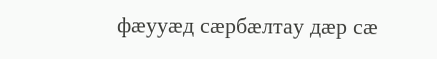фæууæд сæрбæлтау дæр сæ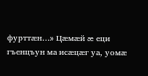фурттæн…» Цæмæй æ еци гъенцъун ма исæцæг уа, уомæ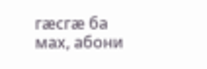гæсгæ ба мах, абони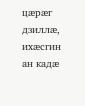цæрæг дзиллæ, ихæсгин ан кадæ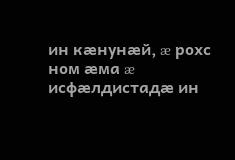ин кæнунæй, æ рохс ном æма æ исфæлдистадæ ин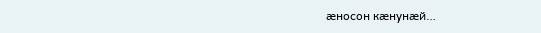æносон кæнунæй…